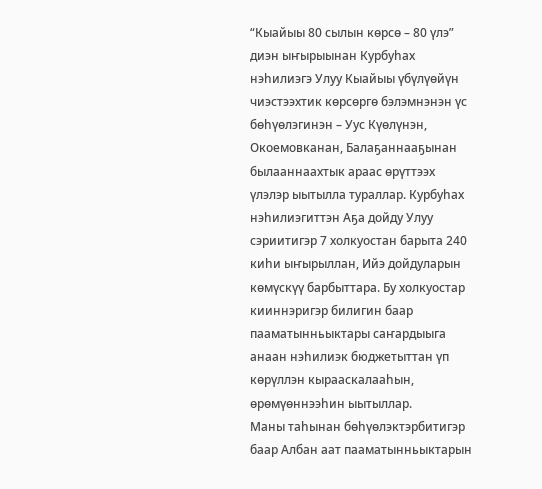“Кыайыы 80 сылын көрсө – 80 үлэ” диэн ыҥырыынан Курбуһах нэһилиэгэ Улуу Кыайыы үбүлүөйүн чиэстээхтик көрсөргө бэлэмнэнэн үс бөһүөлэгинэн – Уус Күөлүнэн, Окоемовканан, Балаҕаннааҕынан былааннаахтык араас өрүттээх үлэлэр ыытылла тураллар. Курбуһах нэһилиэгиттэн Аҕа дойду Улуу сэриитигэр 7 холкуостан барыта 240 киһи ыҥырыллан, Ийэ дойдуларын көмүскүү барбыттара. Бу холкуостар кииннэригэр билигин баар пааматынньыктары саҥардыыга анаан нэһилиэк бюджетыттан үп көрүллэн кырааскалааһын, өрөмүөннээһин ыытыллар.
Маны таһынан бөһүөлэктэрбитигэр баар Албан аат пааматынньыктарын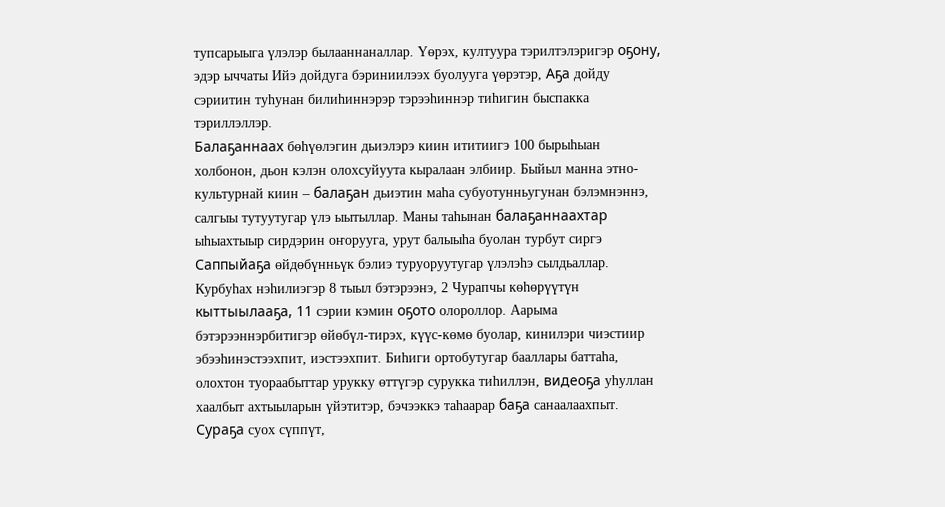тупсарыыга үлэлэр былааннаналлар. Үөрэх, култуура тэрилтэлэригэр оҕону, эдэр ыччаты Ийэ дойдуга бэриниилээх буолууга үөрэтэр, Аҕа дойду сэриитин туһунан билиһиннэрэр тэрээһиннэр тиһигин быспакка тэриллэллэр.
Балаҕаннаах бөһүөлэгин дьиэлэрэ киин ититиигэ 100 бырыһыан холбонон, дьон кэлэн олохсуйуута кыралаан элбиир. Быйыл манна этно-культурнай киин – балаҕан дьиэтин маһа субуотунньугунан бэлэмнэннэ, салгыы тутуутугар үлэ ыытыллар. Маны таһынан балаҕаннаахтар ыһыахтыыр сирдэрин оҥорууга, урут балыыһа буолан турбут сиргэ Саппыйаҕа өйдөбүнньүк бэлиэ туруоруутугар үлэлэһэ сылдьаллар.
Курбуһах нэһилиэгэр 8 тыыл бэтэрээнэ, 2 Чурапчы көһөрүүтүн кыттыылааҕа, 11 сэрии кэмин оҕото олороллор. Аарыма бэтэрээннэрбитигэр өйөбүл-тирэх, күүс-көмө буолар, кинилэри чиэстиир эбээһинэстээхпит, иэстээхпит. Биһиги ортобутугар бааллары баттаһа, олохтон туораабыттар урукку өттүгэр сурукка тиһиллэн, видеоҕа уһуллан хаалбыт ахтыыларын үйэтитэр, бэчээккэ таһаарар баҕа санаалаахпыт. Сураҕа суох сүппүт,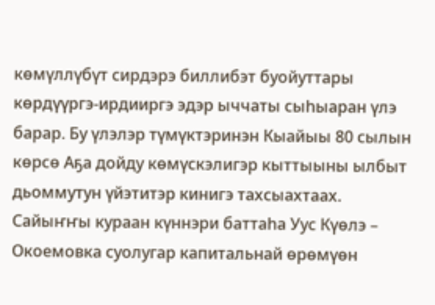көмүллүбүт сирдэрэ биллибэт буойуттары көрдүүргэ-ирдииргэ эдэр ыччаты сыһыаран үлэ барар. Бу үлэлэр түмүктэринэн Кыайыы 80 сылын көрсө Аҕа дойду көмүскэлигэр кыттыыны ылбыт дьоммутун үйэтитэр кинигэ тахсыахтаах.
Сайыҥҥы кураан күннэри баттаһа Уус Күөлэ – Окоемовка суолугар капитальнай өрөмүөн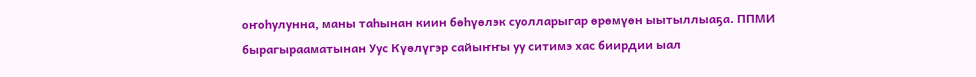оҥоһулунна, маны таһынан киин бөһүөлэк суолларыгар өрөмүөн ыытыллыаҕа. ППМИ бырагырааматынан Уус Күөлүгэр сайыҥҥы уу ситимэ хас биирдии ыал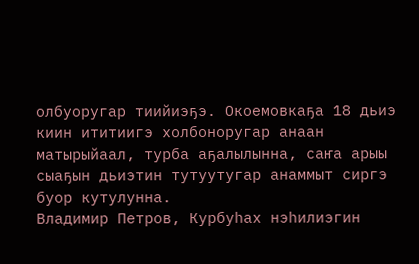олбуоругар тиийиэҕэ. Окоемовкаҕа 18 дьиэ киин ититиигэ холбоноругар анаан матырыйаал, турба аҕалылынна, саҥа арыы сыаҕын дьиэтин тутуутугар анаммыт сиргэ буор кутулунна.
Владимир Петров, Курбуһах нэһилиэгин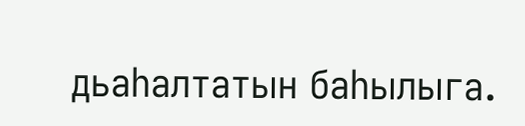дьаһалтатын баһылыга.